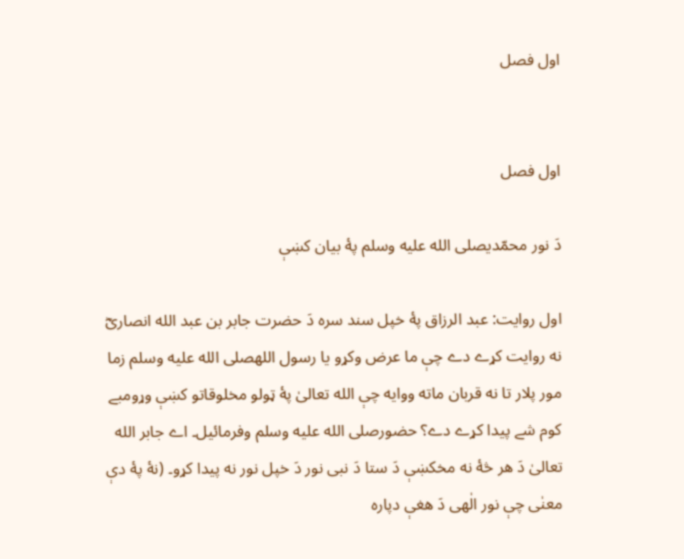اول فصل


اول فصل

دَ نور محمّدیصلى الله عليه وسلم پهٔ بیان کښې

اول روایت: عبد الرزاق پهٔ خپل سند سره دَ حضرت جابر بن عبد الله انصاریؓ نه روایت کړے دے چې ما عرض وکړو یا رسول اللهصلى الله عليه وسلم زما مور پلار تا نه قربان ماته ووایه چې الله تعالیٰ پهٔ ټولو مخلوقاتو کښې وړومبے کوم شے پیدا کړے دے؟ حضورصلى الله عليه وسلم وفرمائیل۔ اے جابر الله تعالیٰ دَ هر څهٔ نه مخکښې دَ ستا دَ نبی نور دَ خپل نور نه پیدا کړو۔ (نهٔ پهٔ دې معنٰی چې نور الٰهی دَ هغې دپاره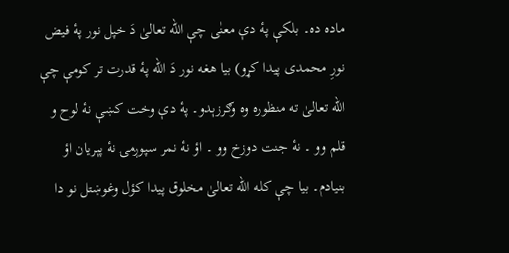ماده ده۔ بلکې پهٔ دې معنٰی چې الله تعالیٰ دَ خپل نور پهٔ فیض نورِ محمدی پیدا کړو) بیا هغه نور دَ الله پهٔ قدرت تر کومې چې الله تعالیٰ ته منظوره وه وګرزېدو۔ پهٔ دې وخت کښې نهٔ لوح و قلم وو ۔ نهٔ جنت دوزخ وو ۔ اؤ نهٔ نمر سپوږمۍ نهٔ پېریان اؤ بنیادم۔ بیا چې کله الله تعالیٰ مخلوق پیدا کؤل وغوښتل نو دا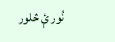نُور ېٔ څلور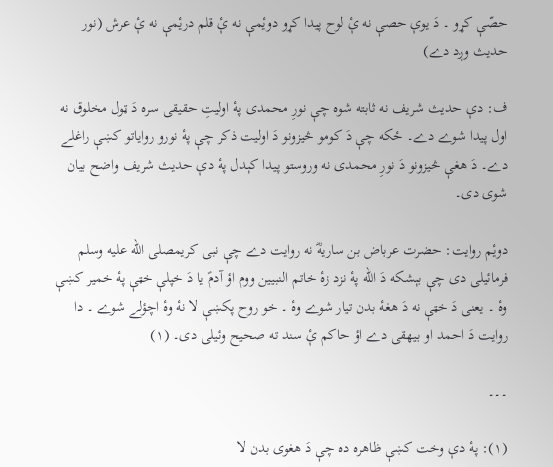حصّې کړو ۔ دَ یوې حصې نه ېٔ لوح پیدا کړو دویٔمې نه ېٔ قلم دریٔمې نه ېٔ عرش (نور حدیث وږد دے)

ف: دې حدیث شریف نه ثابته شوه چې نورِ محمدی پهٔ اولیتِ حقیقی سره دَ ټول مخلوق نه اول پیدا شوے دے۔ ځکه چې دَ کومو څیزونو دَ اولیت ذکر چې پهٔ نورو روایاتو کښې راغلے دے۔ دَ هغې څیزونو دَ نورِ محمدی نه وروستو پیدا کېدل پهٔ دې حدیث شریف واضح بیان شوی دی۔

دویٔم روایت: حضرت عرباض بن ساریهؓ نه روایت دے چې نبی کریمصلى الله عليه وسلم فرمائیلی دی چې بېشکه دَ الله پهٔ نزد زهٔ خاتم النبیین ووم اؤ آدمؑ یا دَ خپلې خټې پهٔ خمیر کښې وهٔ ۔ یعنی دَ خټې نه دَ هغهٔ بدن تیار شوے وهٔ ۔ خو روح پکښې لا نهٔ وهٔ اچؤلے شوے ۔ دا روایت دَ احمد او بیهقی دے اؤ حاکم ېٔ سند ته صحیح وئیلی دی۔ (۱)

۔۔۔

(۱): پهٔ دې وخت کښې ظاهره ده چې دَ هغوی بدن لا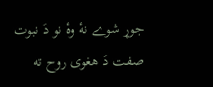جوړ شوے نهٔ وهٔ نو دَ نبوت صفت دَ هغوی روح ته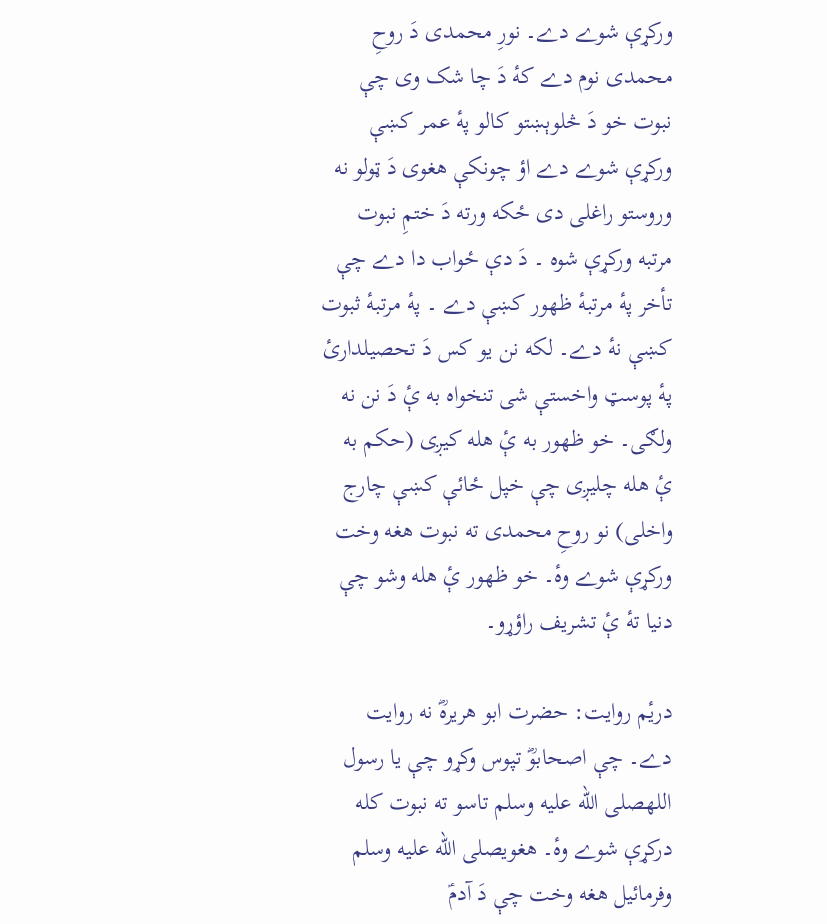ورکړې شوے دے۔ نورِ محمدی دَ روحِ محمدی نوم دے کهٔ دَ چا شک وی چې نبوت خو دَ څلوېښتو کالو پهٔ عمر کښې ورکړې شوے دے اؤ چونکې هغوی دَ ټولو نه وروستو راغلی دی ځکه ورته دَ ختمِ نبوت مرتبه ورکړې شوه ۔ دَ دې ځواب دا دے چې تأخر پهٔ مرتبهٔ ظهور کښې دے ۔ پهٔ مرتبهٔ ثبوت کښې نهٔ دے۔ لکه نن یو کس دَ تحصیلداریٔ پهٔ پوسټ واخستې شی تنخواه به ېٔ دَ نن نه ولګی۔ خو ظهور به ېٔ هله کیږی (حکم به ېٔ هله چلیږی چې خپل ځائې کښې چارج واخلی) نو روحِ محمدی ته نبوت هغه وخت ورکړې شوے وهٔ۔ خو ظهور ېٔ هله وشو چې دنیا تهٔ ېٔ تشریف راؤړو۔

دریٔم روایت: حضرت ابو هریرهؓ نه روایت دے۔ چې اصحابوؓ تپوس وکړو چې یا رسول اللهصلى الله عليه وسلم تاسو ته نبوت کله درکړې شوے وهٔ۔ هغویصلى الله عليه وسلم وفرمائیل هغه وخت چې دَ آدمؑ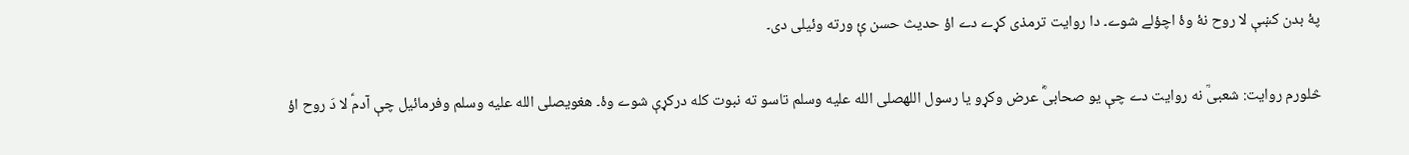پهٔ بدن کښې لا روح نهٔ وهٔ اچؤلے شوے۔ دا روایت ترمذی کړے دے اؤ حدیث حسن ېٔ ورته وئیلی دی۔

څلورم روایت: شعبیؒ نه روایت دے چې یو صحابیؓ عرض وکړو یا رسول اللهصلى الله عليه وسلم تاسو ته نبوت کله درکړې شوے وهٔ۔ هغویصلى الله عليه وسلم وفرمائیل چې آدمؑ لا دَ روح اؤ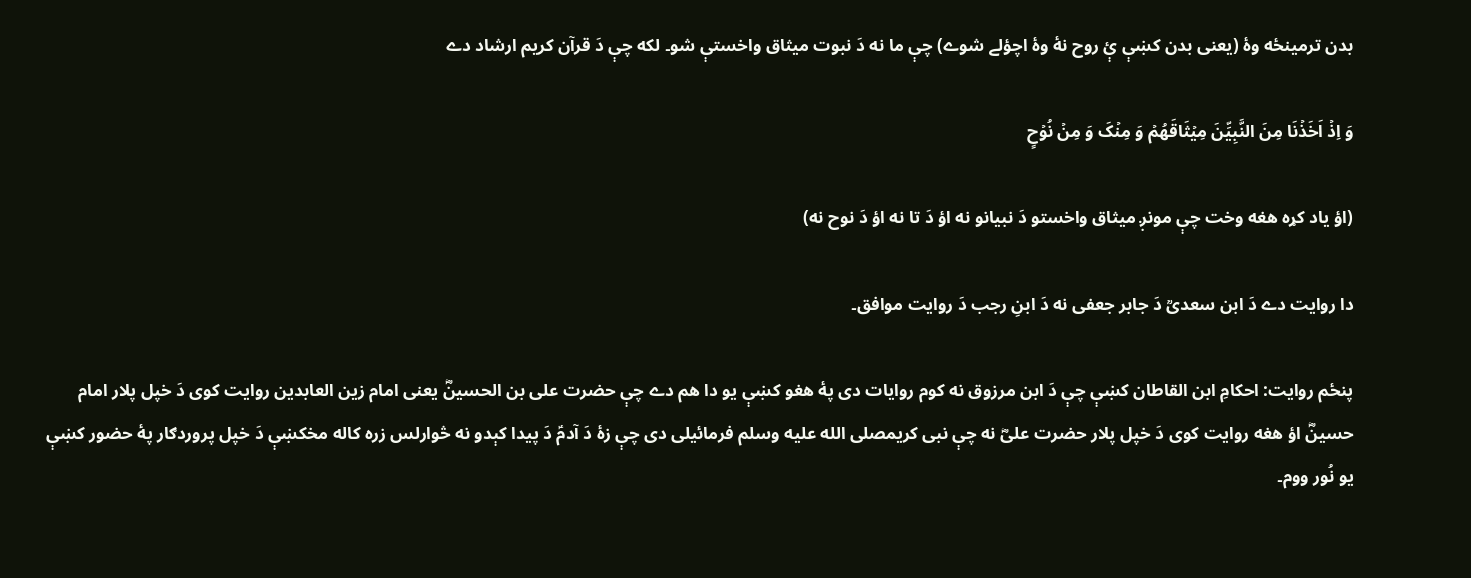بدن ترمینځه وهٔ (یعنی بدن کښې ېٔ روح نهٔ وهٔ اچؤلے شوے) چې ما نه دَ نبوت میثاق واخستې شو۔ لکه چې دَ قرآن کریم ارشاد دے

وَ اِذۡ اَخَذۡنَا مِنَ النَّبِیِّنَ مِیۡثَاقَھُمۡ وَ مِنۡکَ وَ مِنۡ نُوۡحٍ

(اؤ یاد کړه هغه وخت چې مونږ میثاق واخستو دَ نبیانو نه اؤ دَ تا نه اؤ دَ نوح نه)

دا روایت دے دَ ابن سعدیؒ دَ جابر جعفی نه دَ ابنِ رجب دَ روایت موافق۔

پنځم روایت: احکامِ ابن القاطان کښې چې دَ ابن مرزوق نه کوم روایات دی پهٔ هغو کښې یو دا هم دے چې حضرت علی بن الحسینؓ یعنی امام زین العابدین روایت کوی دَ خپل پلار امام حسینؓ اؤ هغه روایت کوی دَ خپل پلار حضرت علیؓ نه چې نبی کریمصلى الله عليه وسلم فرمائیلی دی چې زهٔ دَ آدمؑ دَ پیدا کېدو نه څوارلس زره کاله مخکښې دَ خپل پروردګار پهٔ حضور کښې یو نُور ووم۔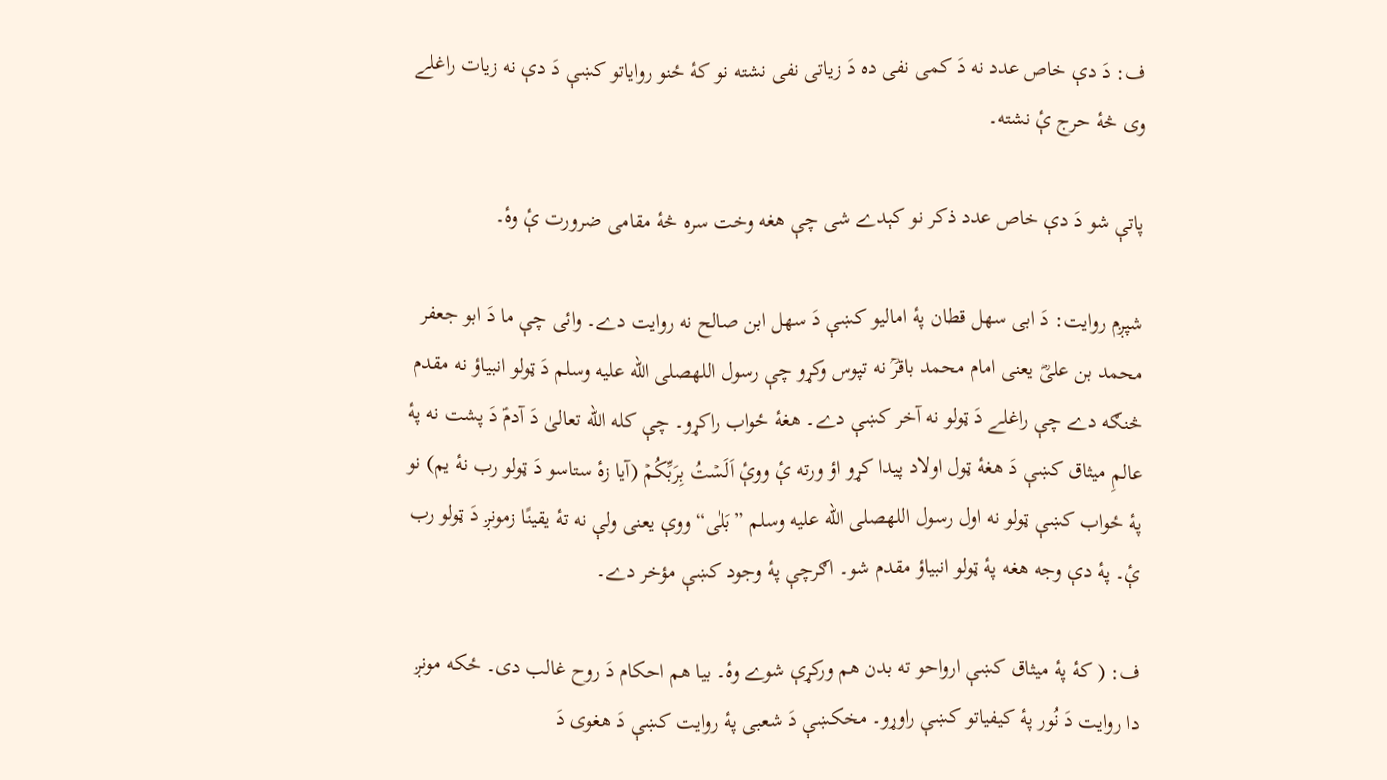ف: دَ دې خاص عدد نه دَ کمی نفی ده دَ زیاتی نفی نشته نو کهٔ ځنو روایاتو کښې دَ دې نه زیات راغلے وی څهٔ حرج ېٔ نشته۔

پاتې شو دَ دې خاص عدد ذکر نو کېدے شی چې هغه وخت سره څهٔ مقامی ضرورت ېٔ وهٔ۔

شپږم روایت: دَ ابی سهل قطان پهٔ امالیو کښې دَ سهل ابن صالح نه روایت دے۔ وائی چې ما دَ ابو جعفر محمد بن علیؓ یعنی امام محمد باقرؒ نه تپوس وکړو چې رسول اللهصلى الله عليه وسلم دَ ټولو انبیاؤ نه مقدم څنګه دے چې راغلے دَ ټولو نه آخر کښې دے۔ هغهٔ ځواب راکړو۔ چې کله الله تعالیٰ دَ آدمؑ دَ پشت نه پهٔ عالمِ میثاق کښې دَ هغهٔ ټول اولاد پیدا کړو اؤ ورته ېٔ ووېٔ اَلَسۡتُ بِرَبِّکُمۡ (آیا زهٔ ستاسو دَ ټولو رب نهٔ یم) نو پهٔ ځواب کښې ټولو نه اول رسول اللهصلى الله عليه وسلم ”بَلٰی“ ووې یعنی ولې نه تهٔ یقینًا زمونږ دَ ټولو رب ېٔ۔ پهٔ دې وجه هغه پهٔ ټولو انبیاؤ مقدم شو۔ اګرچې پهٔ وجود کښې مؤخر دے۔

ف: ( کهٔ پهٔ میثاق کښې ارواحو ته بدن هم ورکړې شوے وهٔ۔ بیا هم احکام دَ روح غالب دی۔ ځکه مونږ دا روایت دَ نُور پهٔ کیفیاتو کښې راوړو۔ مخکښې دَ شعبی پهٔ روایت کښې دَ هغوی دَ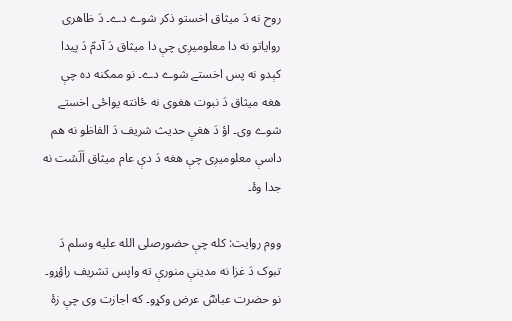روح نه دَ میثاق اخستو ذکر شوے دے۔ دَ ظاهری روایاتو نه دا معلومیږی چې دا میثاق دَ آدمؑ دَ پیدا کېدو نه پس اخستے شوے دے۔ نو ممکنه ده چې هغه میثاق دَ نبوت هغوی نه ځانته یواځی اخستے شوے وی۔ اؤ دَ هغې حدیث شریف دَ الفاظو نه هم داسې معلومیږی چې هغه دَ دې عام میثاق اَلَسۡت نه جدا وهٔ۔

ووم روایت: کله چې حضورصلى الله عليه وسلم دَ تبوک دَ غزا نه مدینې منورې ته واپس تشریف راؤړو۔ نو حضرت عباسؓ عرض وکړو۔ که اجازت وی چې زهٔ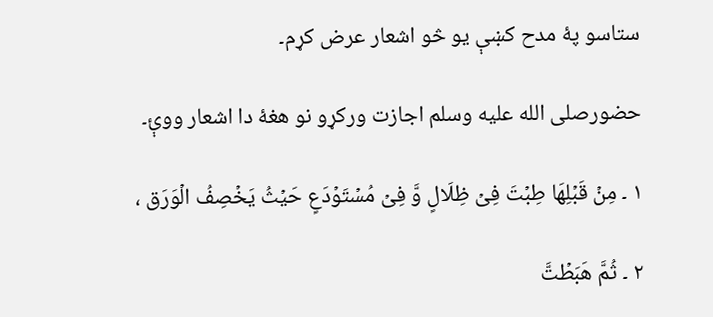ستاسو پهٔ مدح کښې یو څو اشعار عرض کړم۔

حضورصلى الله عليه وسلم اجازت ورکړو نو هغهٔ دا اشعار ووېٔ۔

۱ ۔ مِنۡ قَبۡلِھَا طِبۡتَ فِیۡ ظِلَالٍ وَّ فِیۡ مُسۡتَوۡدَعٍ حَیۡثُ یَخۡصِفُ الۡوَرَق ،

۲ ۔ ثُمَّ ھَبَطۡتَّ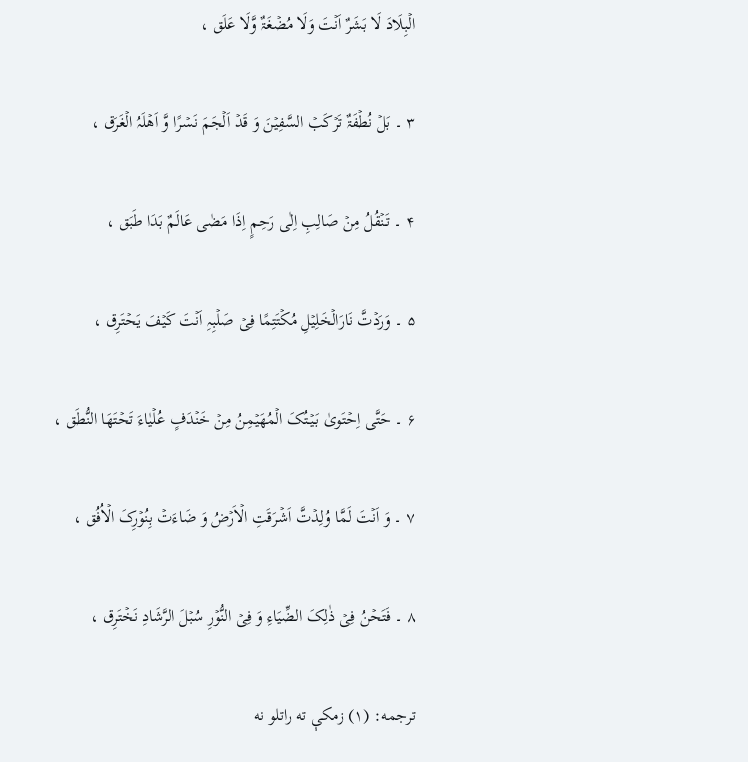الۡبِلَادَ لَا بَشَرٌ اَنۡتَ وَلَا مُضۡغَۃٌ وَّلَا عَلَق ،

۳ ۔ بَلۡ نُطۡفَۃٌ تَرۡکَبۡ السَّفِیۡنَ وَ قَدۡ اَلۡجَمَ نَسۡرًا وَّ اَھۡلَہُ الۡغَرَق ،

۴ ۔ تَنۡقُلُ مِنۡ صَالِبِ اِلٰی رَحِمٍ اِذَا مَضٰی عَالَمٌ بَدَا طَبَق ،

۵ ۔ وَرَدۡتَّ نَارَالۡخَلِیۡلِ مُکۡتَتِمًا فِیۡ صَلۡبِہِ اَنۡتَ کَیۡفَ یَحۡتَرِق ،

۶ ۔ حَتَّی اِحۡتَویٰ بَیۡتُکَ الۡمُھَیۡمِنُ مِنۡ خَنۡدَفٍ عُلۡیٰاءَ تَحۡتَھَا النُّطَق ،

۷ ۔ وَ اَنۡتَ لَمَّا وُلِدۡتَّ اَشۡرَقَتِ الۡاَرۡضُ وَ ضَاءَتۡ بِنُوۡرِکَ الۡاُفُق ،

۸ ۔ فَتَحۡنُ فِیۡ ذٰلِکَ الضِّیَاءِ وَ فِیۡ النُّوۡرِ سُبۡلَ الرَّشَادِ نَخۡتَرِق ،

ترجمه: (۱) زمکې ته راتلو نه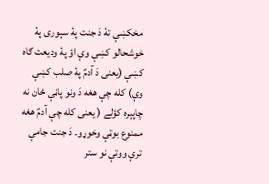مخکښې تهٔ دَ جنت پهٔ سېوری پهٔ خوشحالو کښې وې اؤ پهٔ ودیعت ګاه کښې (یعنی دَ آدمؑ پهٔ صلب کښې وې) کله چې هغه دَ ونو پاڼې ځان نه چاپېره کؤلے ( یعنی کله چې آدمؑ هغه ممنوع بوټې وخوړو۔ دَ جنت جامې ترې ووتې نو ستر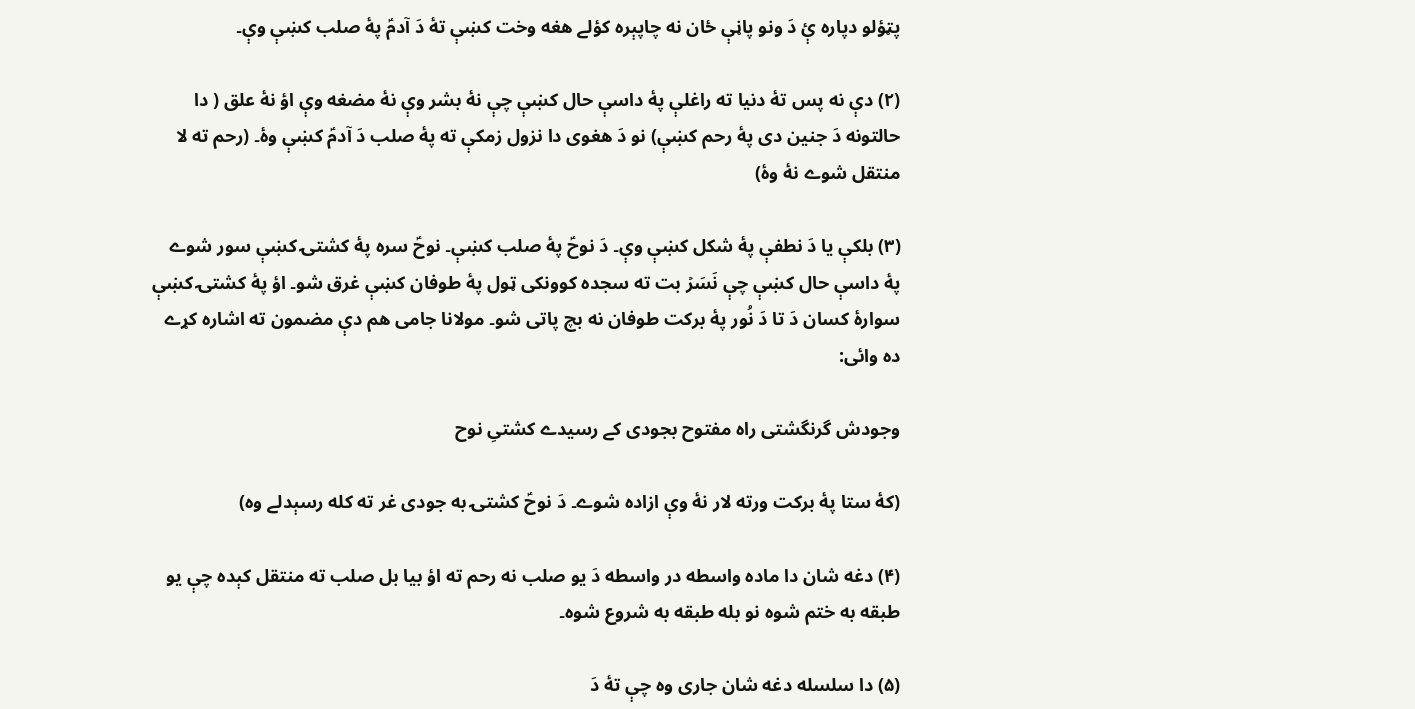پټؤلو دپاره ېٔ دَ ونو پاڼې ځان نه چاپېره کؤلے هغه وخت کښې تهٔ دَ آدمؑ پهٔ صلب کښې وې۔

(۲) دې نه پس تهٔ دنیا ته راغلې پهٔ داسې حال کښې چې نهٔ بشر وې نهٔ مضغه وې اؤ نهٔ علق ( دا حالتونه دَ جنین دی پهٔ رحم کښې) نو دَ هغوی دا نزول زمکې ته پهٔ صلب دَ آدمؑ کښې وهٔ۔ (رحم ته لا منتقل شوے نهٔ وهٔ)

(۳) بلکې یا دَ نطفې پهٔ شکل کښې وې۔ دَ نوحؑ پهٔ صلب کښې۔ نوحؑ سره پهٔ کشتۍ کښې سور شوے پهٔ داسې حال کښې چې نَسَرۡ بت ته سجده کوونکی ټول پهٔ طوفان کښې غرق شو۔ اؤ پهٔ کشتۍ کښې سوارهٔ کسان دَ تا دَ نُور پهٔ برکت طوفان نه بچ پاتی شو۔ مولانا جامی هم دې مضمون ته اشاره کړے ده وائی:

وجودش گرنگشتی راہ مفتوح بجودی کے رسیدے کشتیِ نوح

(کهٔ ستا پهٔ برکت ورته لار نهٔ وې ازاده شوے۔ دَ نوحؑ کشتۍ به جودی غر ته کله رسېدلے وه)

(۴) دغه شان دا ماده واسطه در واسطه دَ یو صلب نه رحم ته اؤ بیا بل صلب ته منتقل کېده چې یو طبقه به ختم شوه نو بله طبقه به شروع شوه۔

(۵) دا سلسله دغه شان جاری وه چې تهٔ دَ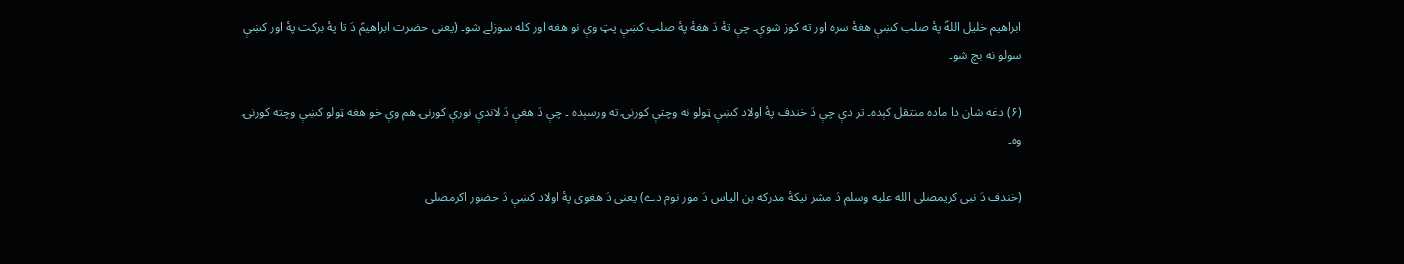ابراهیم خلیل اللهؑ پهٔ صلب کښې هغهٔ سره اور ته کوز شوې۔ چې تهٔ دَ هغهٔ پهٔ صلب کښې پټ وې نو هغه اور کله سوزلے شو۔ (یعنی حضرت ابراهیمؑ دَ تا پهٔ برکت پهٔ اور کښې سولو نه بچ شو۔

(۶) دغه شان دا ماده منتقل کېده۔ تر دې چې دَ خندف پهٔ اولاد کښې ټولو نه وچتې کورنۍ ته ورسېده ۔ چې دَ هغې دَ لاندې نورې کورنۍ هم وې خو هغه ټولو کښې وچته کورنۍ وه۔

(خندف دَ نبی کریمصلى الله عليه وسلم دَ مشر نیکهٔ مدرکه بن الیاس دَ مور نوم دے) یعنی دَ هغوی پهٔ اولاد کښې دَ حضور اکرمصلى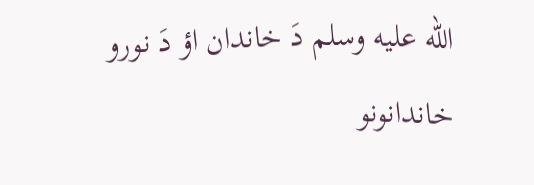الله عليه وسلم دَ خاندان اؤ دَ نورو خاندانونو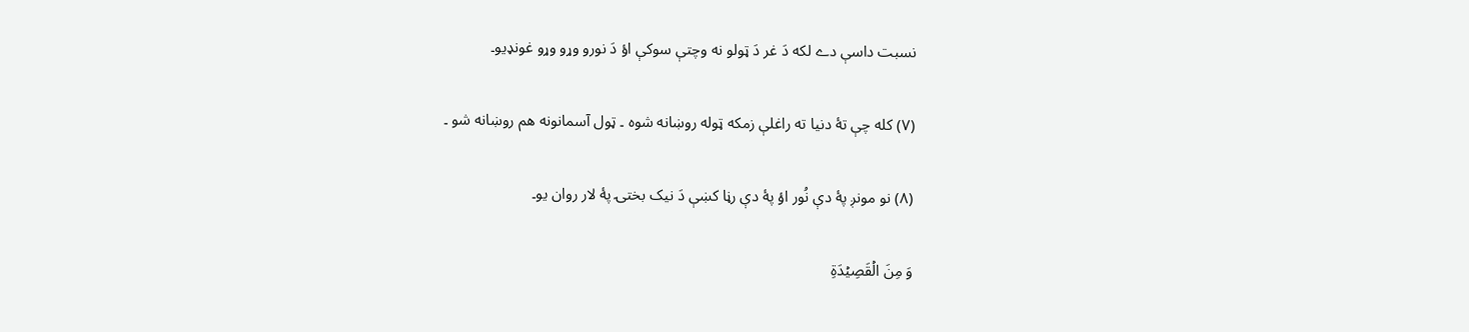نسبت داسې دے لکه دَ غر دَ ټولو نه وچتې سوکې اؤ دَ نورو وړو وړو غونډیو۔

(۷) کله چې تهٔ دنیا ته راغلې زمکه ټوله روښانه شوه ۔ ټول آسمانونه هم روښانه شو ۔

(۸) نو مونږ پهٔ دې نُور اؤ پهٔ دې رڼا کښې دَ نیک بختۍ پهٔ لار روان یو۔

وَ مِنَ الۡقَصِیۡدَۃِ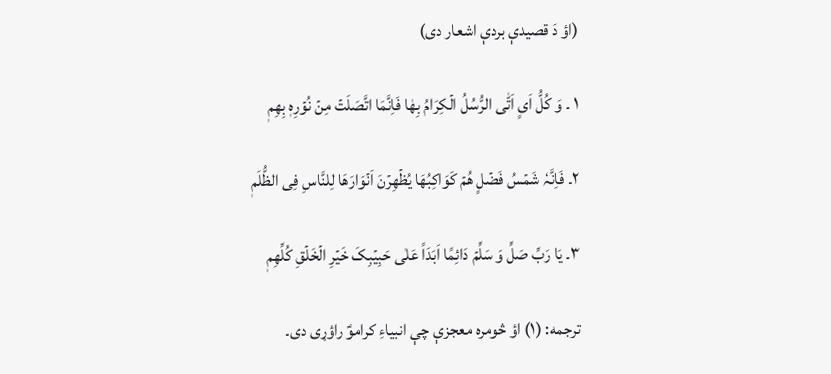(اؤ دَ قصیدې بردې اشعار دی)

۱ ۔ وَ کُلُّ اَیٍ اَتّٰی الرُّسُلُ الۡکِرَامُ بِھٰا فَاِنَّمَا اتَّصَلَتۡ مِنۡ نُوۡرِہٖ بِھِمٖ

۲۔ فَاِنَّہٗ شَمۡسُ فَضۡلٍ ھُمۡ کَوَاکِبُھَا یُظۡھِرۡنَ اَنۡوَارَھَا لِلنَّاسِ فِی الظُّلَمٖ

۳۔ یَا رَبِّ صَلِّ وَ سَلِّمۡ دَائِمًا اَبَدَاً عَلٰی حَبِیۡبِکَ خَیۡرِ الۡخَلۡقِ کُلِّھِمٖ

ترجمه: (۱) اؤ څومره معجزې چې انبیاءِ کراموؑ راؤړی دی۔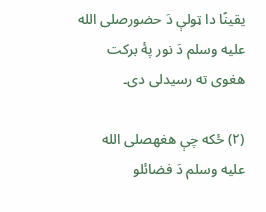یقینًا دا ټولې دَ حضورصلى الله عليه وسلم دَ نور پهٔ برکت هغوی ته رسیدلی دی۔

(۲) ځکه چې هغهصلى الله عليه وسلم دَ فضائلو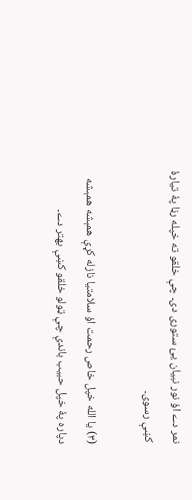نمر دے اؤ نور نبیان ییٔ ستوری دی۔ چې خلقو ته خپله رڼا پهٔ تیارهٔ کښې رسوی۔

(۳) یا الله خپل خاص رحمت اؤ سلامتیا نازله کړې همېشه همېشه دپاره پهٔ خپل حبیب باندې چې ټولو خلقو کښې بهتر دے۔